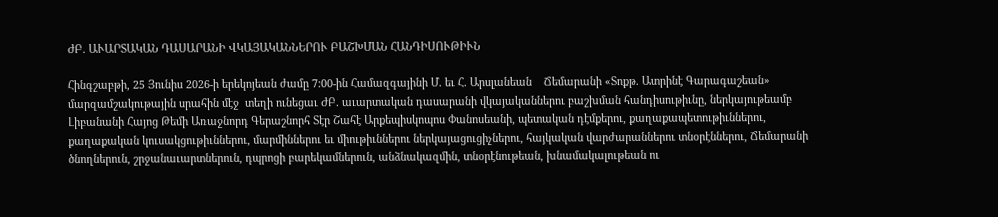ԺԲ. ԱՒԱՐՏԱԿԱՆ ԴԱՍԱՐԱՆԻ ՎԿԱՅԱԿԱՆՆԵՐՈՒ ԲԱՇԽՄԱՆ ՀԱՆԴԻՍՈՒԹԻՒՆ

Հինգշաբթի, 25 Յունիս 2026-ի երեկոյեան ժամը 7:00-ին Համազգայինի Մ. եւ Հ. Արսլանեան    Ճեմարանի «Տոքթ. Ատրինէ Գարագաշեան» մարզամշակութային սրահին մէջ  տեղի ունեցաւ ԺԲ. աւարտական դասարանի վկայականներու բաշխման հանդիսութիւնը, ներկայութեամբ Լիբանանի Հայոց Թեմի Առաջնորդ Գերաշնորհ Տէր Շահէ Արքեպիսկոպոս Փանոսեանի, պետական դէմքերու, քաղաքապետութիւններու, քաղաքական կուսակցութիւններու, մարմիններու եւ միութիւններու ներկայացուցիչներու, հայկական վարժարաններու տնօրէններու, Ճեմարանի ծնողներուն, շրջանաւարտներուն, դպրոցի բարեկամներուն, անձնակազմին, տնօրէնութեան, խնամակալութեան ու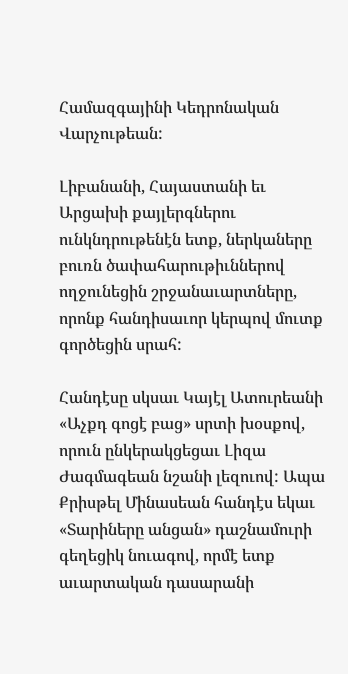Համազգայինի Կեդրոնական Վարչութեան:

Լիբանանի, Հայաստանի եւ Արցախի քայլերգներու ունկնդրութենէն ետք, ներկաները բուռն ծափահարութիւններով ողջունեցին շրջանաւարտները, որոնք հանդիսաւոր կերպով մուտք գործեցին սրահ:

Հանդէսը սկսաւ Կայէլ Ատուրեանի «Աչքդ գոցէ բաց» սրտի խօսքով, որուն ընկերակցեցաւ Լիզա Ժագմագեան նշանի լեզուով: Ապա Քրիսթել Մինասեան հանդէս եկաւ «Տարիները անցան» դաշնամուրի գեղեցիկ նուագով, որմէ ետք աւարտական դասարանի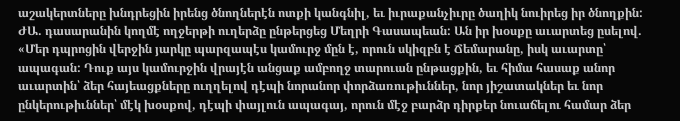աշակերտները խնդրեցին իրենց ծնողներէն ոտքի կանգնիլ, եւ իւրաքանչիւրը ծաղիկ նուիրեց իր ծնողքին:  ԺԱ. դասարանին կողմէ ողջերթի ուղերձը ընթերցեց Մեղրի Գասապեան: Ան իր խօսքը աւարտեց ըսելով. «Մեր դպրոցին վերջին յարկը պարզապէս կամուրջ մըն է, որուն սկիզբն է Ճեմարանը, իսկ աւարտը՝ ապագան: Դուք այս կամուրջին վրայէն անցաք ամբողջ տարուան ընթացքին, եւ հիմա հասաք անոր աւարտին՝ ձեր հայեացքները ուղղելով դէպի նորանոր փորձառութիւններ, նոր յիշատակներ եւ նոր ընկերութիւններ՝ մէկ խօսքով, դէպի փայլուն ապագայ, որուն մէջ բարձր դիրքեր նուաճելու համար ձեր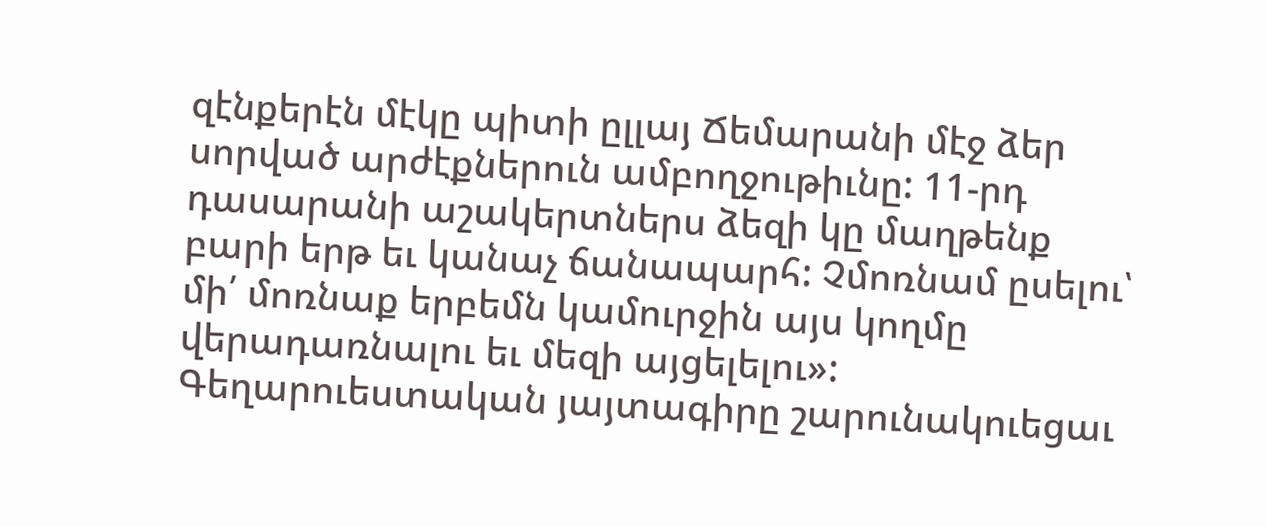զէնքերէն մէկը պիտի ըլլայ Ճեմարանի մէջ ձեր սորված արժէքներուն ամբողջութիւնը: 11-րդ դասարանի աշակերտներս ձեզի կը մաղթենք բարի երթ եւ կանաչ ճանապարհ: Չմոռնամ ըսելու՝ մի՛ մոռնաք երբեմն կամուրջին այս կողմը վերադառնալու եւ մեզի այցելելու»: Գեղարուեստական յայտագիրը շարունակուեցաւ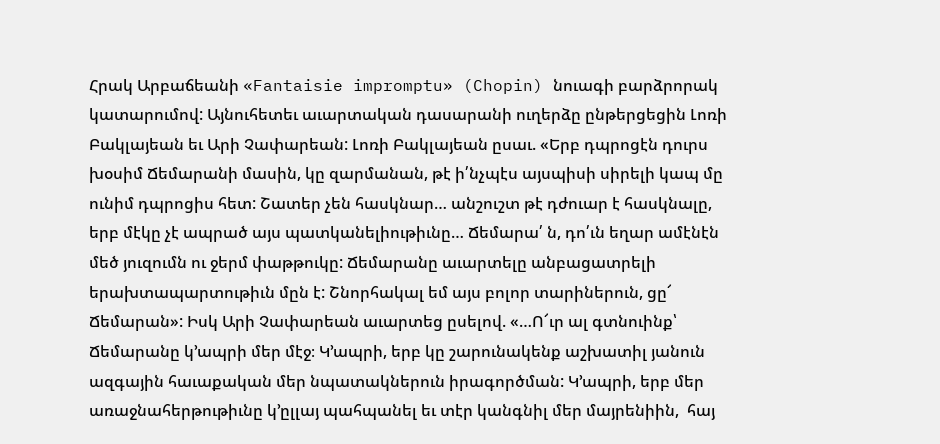Հրակ Արբաճեանի «Fantaisie impromptu» (Chopin) նուագի բարձրորակ կատարումով: Այնուհետեւ աւարտական դասարանի ուղերձը ընթերցեցին Լոռի Բակլայեան եւ Արի Չափարեան: Լոռի Բակլայեան ըսաւ. «Երբ դպրոցէն դուրս խօսիմ Ճեմարանի մասին, կը զարմանան, թէ ի՛նչպէս այսպիսի սիրելի կապ մը ունիմ դպրոցիս հետ: Շատեր չեն հասկնար… անշուշտ թէ դժուար է հասկնալը, երբ մէկը չէ ապրած այս պատկանելիութիւնը… Ճեմարա՛ ն, դո՛ւն եղար ամէնէն մեծ յուզումն ու ջերմ փաթթուկը: Ճեմարանը աւարտելը անբացատրելի երախտապարտութիւն մըն է: Շնորհակալ եմ այս բոլոր տարիներուն, ցը՜ Ճեմարան»: Իսկ Արի Չափարեան աւարտեց ըսելով. «…Ո՜ւր ալ գտնուինք՝ Ճեմարանը կ՚ապրի մեր մէջ։ Կ’ապրի, երբ կը շարունակենք աշխատիլ յանուն ազգային հաւաքական մեր նպատակներուն իրագործման: Կ’ապրի, երբ մեր առաջնահերթութիւնը կ’ըլլայ պահպանել եւ տէր կանգնիլ մեր մայրենիին,  հայ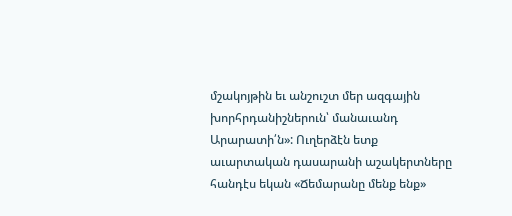մշակոյթին եւ անշուշտ մեր ազգային խորհրդանիշներուն՝ մանաւանդ Արարատի՛ն»: Ուղերձէն ետք աւարտական դասարանի աշակերտները հանդէս եկան «Ճեմարանը մենք ենք»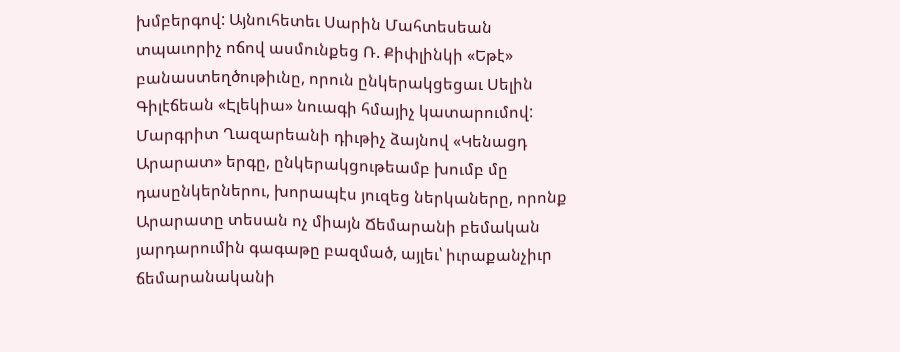խմբերգով: Այնուհետեւ Սարին Մահտեսեան տպաւորիչ ոճով ասմունքեց Ռ. Քիփլինկի «Եթէ» բանաստեղծութիւնը, որուն ընկերակցեցաւ Սելին Գիլէճեան «Էլեկիա» նուագի հմայիչ կատարումով: Մարգրիտ Ղազարեանի դիւթիչ ձայնով «Կենացդ Արարատ» երգը, ընկերակցութեամբ խումբ մը դասընկերներու, խորապէս յուզեց ներկաները, որոնք Արարատը տեսան ոչ միայն Ճեմարանի բեմական յարդարումին գագաթը բազմած, այլեւ՝ իւրաքանչիւր ճեմարանականի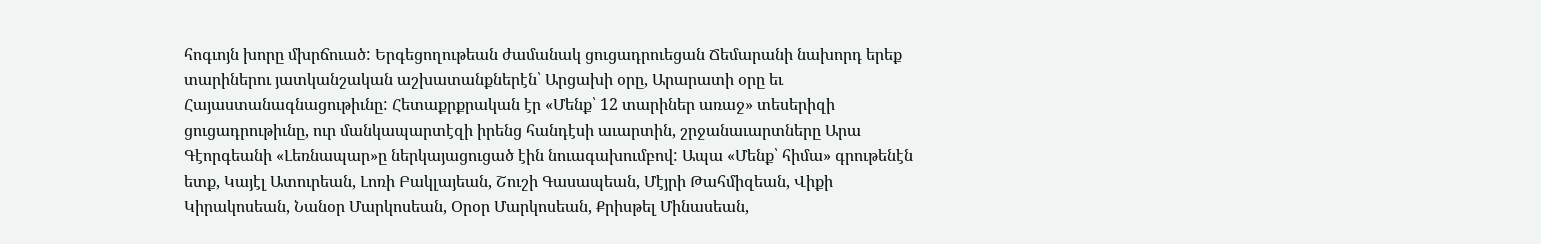հոգւոյն խորը մխրճուած: Երգեցողութեան ժամանակ ցուցադրուեցան Ճեմարանի նախորդ երեք տարիներու յատկանշական աշխատանքներէն՝ Արցախի օրը, Արարատի օրը եւ Հայաստանագնացութիւնը: Հետաքրքրական էր «Մենք՝ 12 տարիներ առաջ» տեսերիզի ցուցադրութիւնը, ուր մանկապարտէզի իրենց հանդէսի աւարտին, շրջանաւարտները Արա Գէորգեանի «Լեռնապար»ը ներկայացուցած էին նուագախումբով: Ապա «Մենք՝ հիմա» գրութենէն ետք, Կայէլ Ատուրեան, Լոռի Բակլայեան, Շուշի Գասապեան, Մէյրի Թահմիզեան, Վիքի Կիրակոսեան, Նանօր Մարկոսեան, Օրօր Մարկոսեան, Քրիսթել Մինասեան,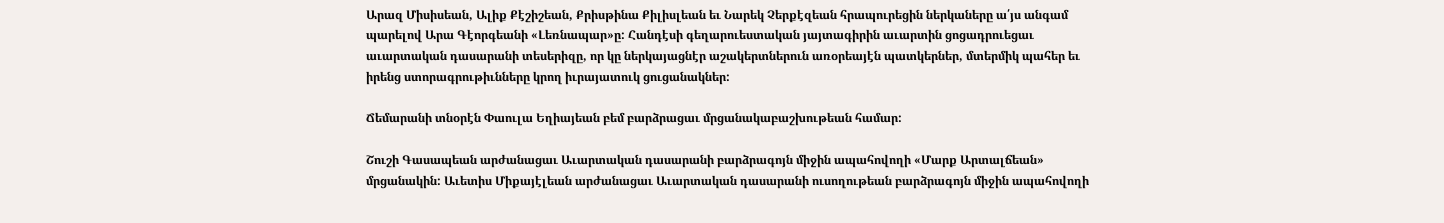Արազ Միսիսեան, Ալիք Քէշիշեան, Քրիսթինա Քիլիսլեան եւ Նարեկ Չերքէզեան հրապուրեցին ներկաները ա՛յս անգամ պարելով Արա Գէորգեանի «Լեռնապար»ը: Հանդէսի գեղարուեստական յայտագիրին աւարտին ցոցադրուեցաւ աւարտական դասարանի տեսերիզը, որ կը ներկայացնէր աշակերտներուն առօրեայէն պատկերներ, մտերմիկ պահեր եւ իրենց ստորագրութիւնները կրող իւրայատուկ ցուցանակներ:

Ճեմարանի տնօրէն Փաուլա Եղիայեան բեմ բարձրացաւ մրցանակաբաշխութեան համար:

Շուշի Գասապեան արժանացաւ Աւարտական դասարանի բարձրագոյն միջին ապահովողի «Մարք Արտալճեան» մրցանակին: Աւետիս Միքայէլեան արժանացաւ Աւարտական դասարանի ուսողութեան բարձրագոյն միջին ապահովողի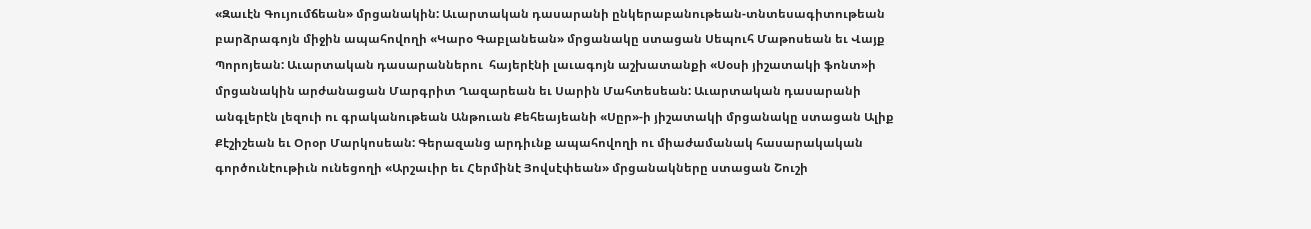«Զաւէն Գույումճեան» մրցանակին: Աւարտական դասարանի ընկերաբանութեան-տնտեսագիտութեան բարձրագոյն միջին ապահովողի «Կարօ Գաբլանեան» մրցանակը ստացան Սեպուհ Մաթոսեան եւ Վայք Պորոյեան: Աւարտական դասարաններու  հայերէնի լաւագոյն աշխատանքի «Սօսի յիշատակի ֆոնտ»ի մրցանակին արժանացան Մարգրիտ Ղազարեան եւ Սարին Մահտեսեան: Աւարտական դասարանի անգլերէն լեզուի ու գրականութեան Անթուան Քեհեայեանի «Սըր»-ի յիշատակի մրցանակը ստացան Ալիք Քէշիշեան եւ Օրօր Մարկոսեան: Գերազանց արդիւնք ապահովողի ու միաժամանակ հասարակական գործունէութիւն ունեցողի «Արշաւիր եւ Հերմինէ Յովսէփեան» մրցանակները ստացան Շուշի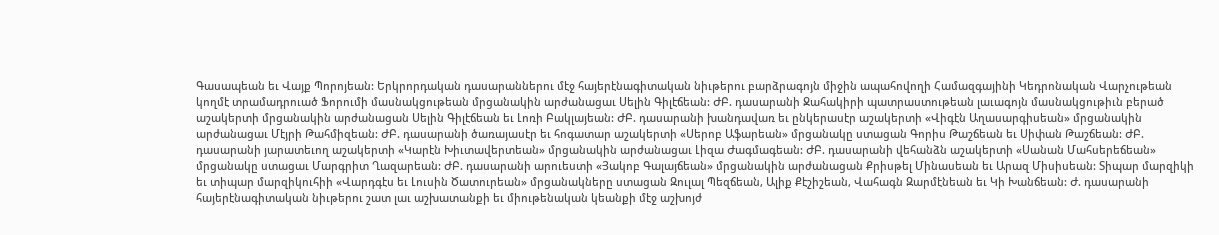Գասապեան եւ Վայք Պորոյեան: Երկրորդական դասարաններու մէջ հայերէնագիտական նիւթերու բարձրագոյն միջին ապահովողի Համազգայինի Կեդրոնական Վարչութեան կողմէ տրամադրուած Ֆորումի մասնակցութեան մրցանակին արժանացաւ Սելին Գիլէճեան: ԺԲ. դասարանի Ջահակիրի պատրաստութեան լաւագոյն մասնակցութիւն բերած աշակերտի մրցանակին արժանացան Սելին Գիլէճեան եւ Լոռի Բակլայեան: ԺԲ. դասարանի խանդավառ եւ ընկերասէր աշակերտի «Վիգէն Աղասարգիսեան» մրցանակին արժանացաւ Մէյրի Թահմիզեան: ԺԲ. դասարանի ծառայասէր եւ հոգատար աշակերտի «Սերոբ Աֆարեան» մրցանակը ստացան Գորիս Թաշճեան եւ Սիփան Թաշճեան: ԺԲ. դասարանի յարատեւող աշակերտի «Կարէն Խիւտավերտեան» մրցանակին արժանացաւ Լիզա Ժագմագեան: ԺԲ. դասարանի վեհանձն աշակերտի «Սանան Մահսերեճեան» մրցանակը ստացաւ Մարգրիտ Ղազարեան: ԺԲ. դասարանի արուեստի «Յակոբ Գալայճեան» մրցանակին արժանացան Քրիսթել Մինասեան եւ Արազ Միսիսեան: Տիպար մարզիկի եւ տիպար մարզիկուհիի «Վարդգէս եւ Լուսին Ծատուրեան» մրցանակները ստացան Զուլալ Պեզճեան, Ալիք Քէշիշեան, Վահագն Զարմէնեան եւ Կի Խանճեան: Ժ. դասարանի հայերէնագիտական նիւթերու շատ լաւ աշխատանքի եւ միութենական կեանքի մէջ աշխոյժ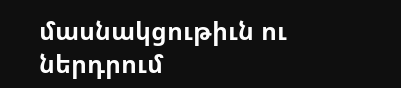մասնակցութիւն ու ներդրում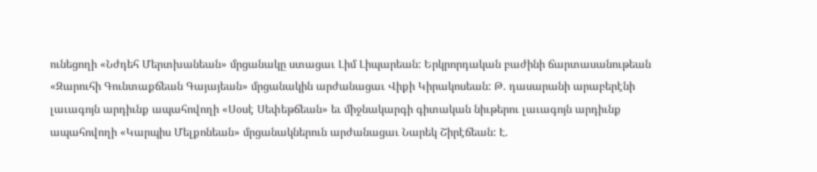ունեցողի «Նժդեհ Մերտխանեան» մրցանակը ստացաւ Լիմ Լիպարեան: Երկրորդական բաժինի ճարտասանութեան «Զարուհի Գունտաքճեան Գայայեան» մրցանակին արժանացաւ Վիքի Կիրակոսեան: Թ. դասարանի արաբերէնի լաւագոյն արդիւնք ապահովողի «Սօսէ Սեփեթճեան» եւ միջնակարգի գիտական նիւթերու լաւագոյն արդիւնք ապահովողի «Կարպիս Մելքոնեան» մրցանակներուն արժանացաւ Նարեկ Շիրէճեան: Է.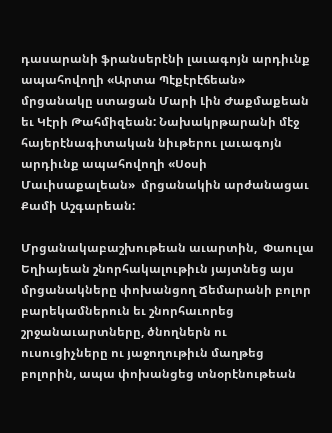դասարանի ֆրանսերէնի լաւագոյն արդիւնք ապահովողի «Արտա Պէքէրէճեան» մրցանակը ստացան Մարի Լին Ժաքմաքեան եւ Կէրի Թահմիզեան: Նախակրթարանի մէջ հայերէնագիտական նիւթերու լաւագոյն արդիւնք ապահովողի «Սօսի Մաւիսաքալեան»  մրցանակին արժանացաւ Քամի Աշգարեան:

Մրցանակաբաշխութեան աւարտին,  Փաուլա Եղիայեան շնորհակալութիւն յայտնեց այս մրցանակները փոխանցող Ճեմարանի բոլոր բարեկամներուն եւ շնորհաւորեց շրջանաւարտները, ծնողներն ու ուսուցիչները ու յաջողութիւն մաղթեց բոլորին, ապա փոխանցեց տնօրէնութեան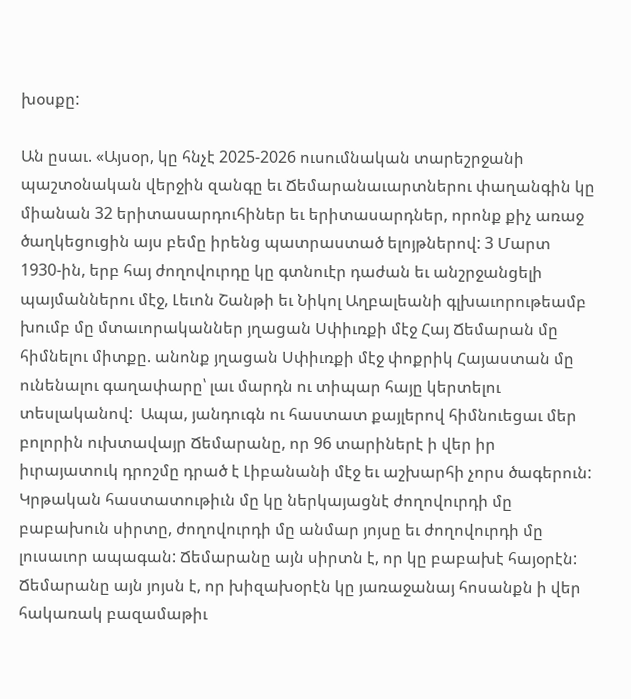խօսքը:

Ան ըսաւ. «Այսօր, կը հնչէ 2025-2026 ուսումնական տարեշրջանի պաշտօնական վերջին զանգը եւ Ճեմարանաւարտներու փաղանգին կը միանան 32 երիտասարդուհիներ եւ երիտասարդներ, որոնք քիչ առաջ ծաղկեցուցին այս բեմը իրենց պատրաստած ելոյթներով: 3 Մարտ 1930-ին, երբ հայ ժողովուրդը կը գտնուէր դաժան եւ անշրջանցելի պայմաններու մէջ, Լեւոն Շանթի եւ Նիկոլ Աղբալեանի գլխաւորութեամբ խումբ մը մտաւորականներ յղացան Սփիւռքի մէջ Հայ Ճեմարան մը հիմնելու միտքը. անոնք յղացան Սփիւռքի մէջ փոքրիկ Հայաստան մը ունենալու գաղափարը՝ լաւ մարդն ու տիպար հայը կերտելու տեսլականով:  Ապա, յանդուգն ու հաստատ քայլերով հիմնուեցաւ մեր բոլորին ուխտավայր Ճեմարանը, որ 96 տարիներէ ի վեր իր իւրայատուկ դրոշմը դրած է Լիբանանի մէջ եւ աշխարհի չորս ծագերուն: Կրթական հաստատութիւն մը կը ներկայացնէ ժողովուրդի մը բաբախուն սիրտը, ժողովուրդի մը անմար յոյսը եւ ժողովուրդի մը լուսաւոր ապագան: Ճեմարանը այն սիրտն է, որ կը բաբախէ հայօրէն: Ճեմարանը այն յոյսն է, որ խիզախօրէն կը յառաջանայ հոսանքն ի վեր հակառակ բազամաթիւ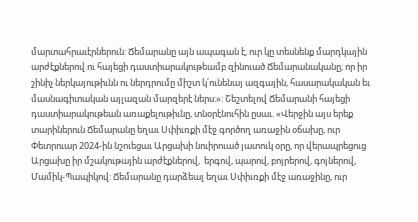մարտահրաւէրներուն: Ճեմարանը այն ապագան է, ուր կը տեսնենք մարդկային արժէքներով ու հայեցի դաստիարակութեամբ զինուած Ճեմարանականը, որ իր շինիչ ներկայութիւնն ու ներդրումը միշտ կ՛ունենայ ազգային, հասարակական եւ մասնագիտական այլազան մարզերէ ներս:»: Շեշտելով Ճեմարանի հայեցի դաստիարակութեան առաքելութիւնը, տնօրէնուհին ըսաւ. «Վերջին այս երեք տարիներուն Ճեմարանը եղաւ Սփիւռքի մէջ գործող առաջին օճախը, ուր Փետրուար 2024-ին նշուեցաւ Արցախի նուիրուած յատուկ օրը, որ վերապրեցուց Արցախը իր մշակութային արժէքներով,  երգով, պարով, բոյրերով, գոյներով,  Մամիկ-Պապիկով: Ճեմարանը դարձեալ եղաւ Սփիւռքի մէջ առաջինը, ուր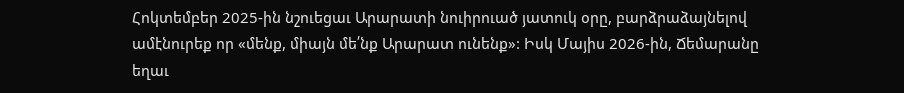Հոկտեմբեր 2025-ին նշուեցաւ Արարատի նուիրուած յատուկ օրը, բարձրաձայնելով ամէնուրեք որ «մենք, միայն մե՛նք Արարատ ունենք»: Իսկ Մայիս 2026-ին, Ճեմարանը եղաւ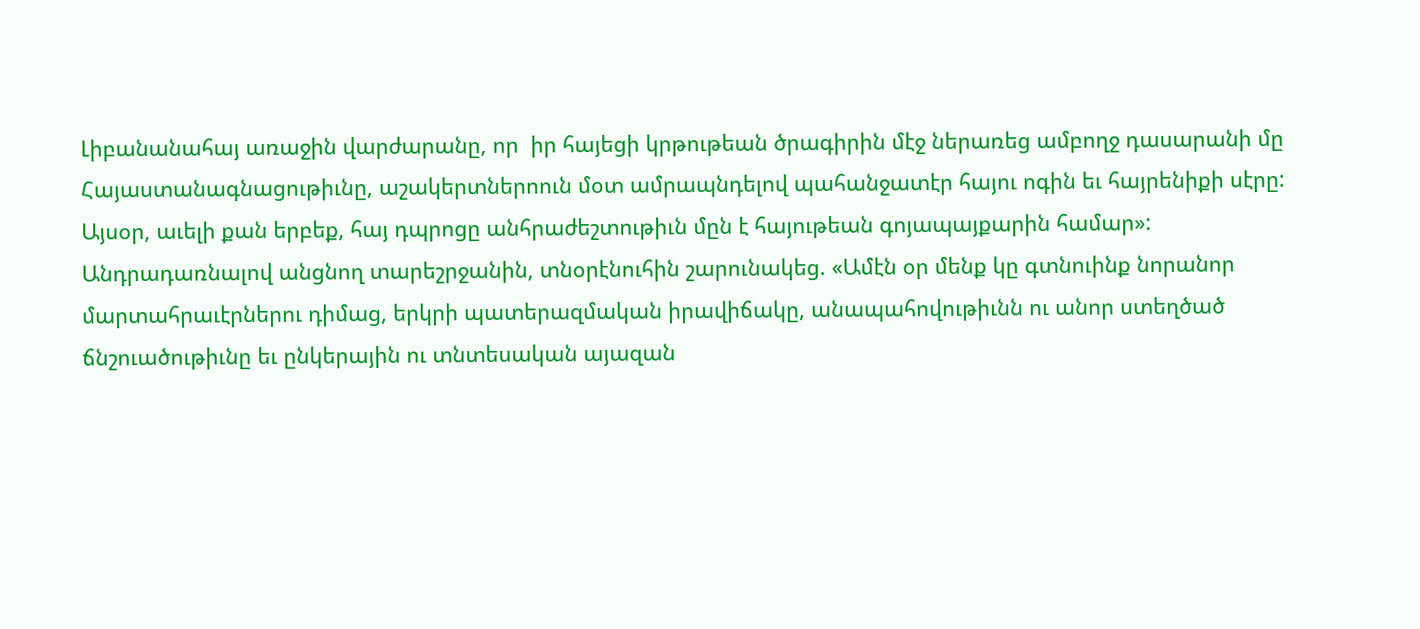Լիբանանահայ առաջին վարժարանը, որ  իր հայեցի կրթութեան ծրագիրին մէջ ներառեց ամբողջ դասարանի մը Հայաստանագնացութիւնը, աշակերտներոուն մօտ ամրապնդելով պահանջատէր հայու ոգին եւ հայրենիքի սէրը: Այսօր, աւելի քան երբեք, հայ դպրոցը անհրաժեշտութիւն մըն է հայութեան գոյապայքարին համար»: Անդրադառնալով անցնող տարեշրջանին, տնօրէնուհին շարունակեց. «Ամէն օր մենք կը գտնուինք նորանոր մարտահրաւէրներու դիմաց, երկրի պատերազմական իրավիճակը, անապահովութիւնն ու անոր ստեղծած ճնշուածութիւնը եւ ընկերային ու տնտեսական այազան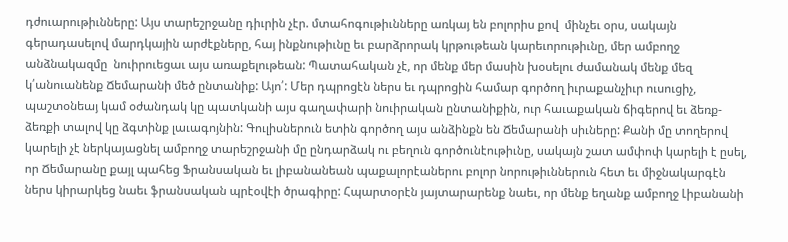դժուարութիւնները: Այս տարեշրջանը դիւրին չէր. մտահոգութիւնները առկայ են բոլորիս քով  մինչեւ օրս, սակայն գերադասելով մարդկային արժէքները, հայ ինքնութիւնը եւ բարձրորակ կրթութեան կարեւորութիւնը, մեր ամբողջ անձնակազմը  նուիրուեցաւ այս առաքելութեան: Պատահական չէ, որ մենք մեր մասին խօսելու ժամանակ մենք մեզ կ՛անուանենք Ճեմարանի մեծ ընտանիք: Այո՛: Մեր դպրոցէն ներս եւ դպրոցին համար գործող իւրաքանչիւր ուսուցիչ, պաշտօնեայ կամ օժանդակ կը պատկանի այս գաղափարի նուիրական ընտանիքին, ուր հաւաքական ճիգերով եւ ձեռք-ձեռքի տալով կը ձգտինք լաւագոյնին: Գուլիսներուն ետին գործող այս անձինքն են Ճեմարանի սիւները: Քանի մը տողերով կարելի չէ ներկայացնել ամբողջ տարեշրջանի մը ընդարձակ ու բեղուն գործունէութիւնը, սակայն շատ ամփոփ կարելի է ըսել, որ Ճեմարանը քայլ պահեց Ֆրանսական եւ լիբանանեան պաքալորէաներու բոլոր նորութիւններուն հետ եւ միջնակարգէն ներս կիրարկեց նաեւ ֆրանսական պրէօվէի ծրագիրը: Հպարտօրէն յայտարարենք նաեւ, որ մենք եղանք ամբողջ Լիբանանի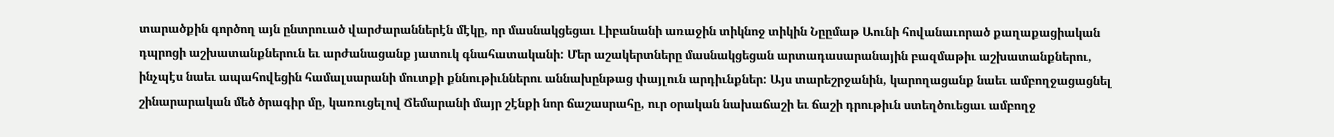տարածքին գործող այն ընտրուած վարժարաններէն մէկը, որ մասնակցեցաւ Լիբանանի առաջին տիկնոջ տիկին Նըըմաթ Աունի հովանաւորած քաղաքացիական դպրոցի աշխատանքներուն եւ արժանացանք յատուկ գնահատականի: Մեր աշակերտները մասնակցեցան արտադասարանային բազմաթիւ աշխատանքներու, ինչպէս նաեւ ապահովեցին համալսարանի մուտքի քննութիւններու աննախընթաց փայլուն արդիւնքներ: Այս տարեշրջանին, կարողացանք նաեւ ամբողջացացնել շինարարական մեծ ծրագիր մը, կառուցելով Ճեմարանի մայր շէնքի նոր ճաշասրահը, ուր օրական նախաճաշի եւ ճաշի դրութիւն ստեղծուեցաւ ամբողջ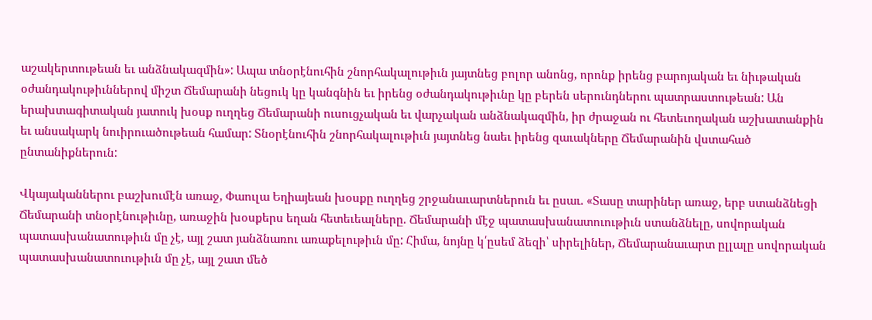աշակերտութեան եւ անձնակազմին»: Ապա տնօրէնուհին շնորհակալութիւն յայտնեց բոլոր անոնց, որոնք իրենց բարոյական եւ նիւթական օժանդակութիւններով միշտ Ճեմարանի նեցուկ կը կանգնին եւ իրենց օժանդակութիւնը կը բերեն սերունդներու պատրաստութեան: Ան երախտագիտական յատուկ խօսք ուղղեց Ճեմարանի ուսուցչական եւ վարչական անձնակազմին, իր ժրաջան ու հետեւողական աշխատանքին եւ անսակարկ նուիրուածութեան համար: Տնօրէնուհին շնորհակալութիւն յայտնեց նաեւ իրենց զաւակները Ճեմարանին վստահած ընտանիքներուն:

Վկայականներու բաշխումէն առաջ, Փաուլա Եղիայեան խօսքը ուղղեց շրջանաւարտներուն եւ ըսաւ. «Տասը տարիներ առաջ, երբ ստանձնեցի Ճեմարանի տնօրէնութիւնը, առաջին խօսքերս եղան հետեւեալները. Ճեմարանի մէջ պատասխանատուութիւն ստանձնելը, սովորական պատասխանատութիւն մը չէ, այլ շատ յանձնառու առաքելութիւն մը: Հիմա, նոյնը կ՛ըսեմ ձեզի՝ սիրելիներ, Ճեմարանաւարտ ըլլալը սովորական պատասխանատուութիւն մը չէ, այլ շատ մեծ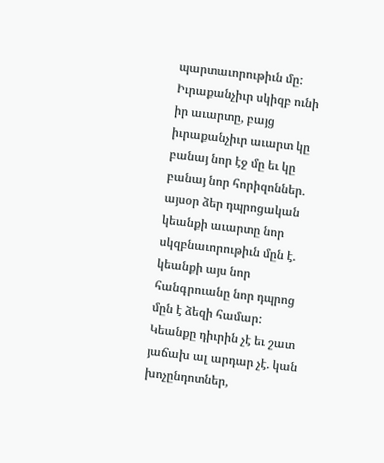պարտաւորութիւն մը: Իւրաքանչիւր սկիզբ ունի իր աւարտը, բայց իւրաքանչիւր աւարտ կը բանայ նոր էջ մը եւ կը բանայ նոր հորիզոններ. այսօր ձեր դպրոցական կեանքի աւարտը նոր սկզբնաւորութիւն մըն է. կեանքի այս նոր հանգրուանը նոր դպրոց մըն է ձեզի համար: Կեանքը դիւրին չէ եւ շատ յաճախ ալ արդար չէ. կան խոչընդոտներ,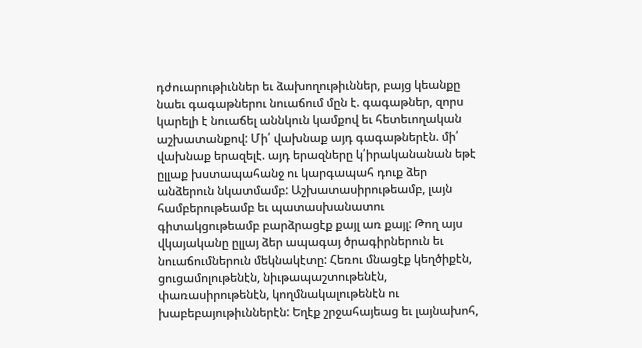դժուարութիւններ եւ ձախողութիւններ, բայց կեանքը նաեւ գագաթներու նուաճում մըն է. գագաթներ, զորս կարելի է նուաճել աննկուն կամքով եւ հետեւողական աշխատանքով: Մի՛ վախնաք այդ գագաթներէն. մի՛ վախնաք երազելէ. այդ երազները կ՛իրականանան եթէ ըլլաք խստապահանջ ու կարգապահ դուք ձեր անձերուն նկատմամբ: Աշխատասիրութեամբ, լայն համբերութեամբ եւ պատասխանատու գիտակցութեամբ բարձրացէք քայլ առ քայլ: Թող այս վկայականը ըլլայ ձեր ապագայ ծրագիրներուն եւ նուաճումներուն մեկնակէտը: Հեռու մնացէք կեղծիքէն, ցուցամոլութենէն, նիւթապաշտութենէն, փառասիրութենէն, կողմնակալութենէն ու խաբեբայութիւններէն: Եղէք շրջահայեաց եւ լայնախոհ,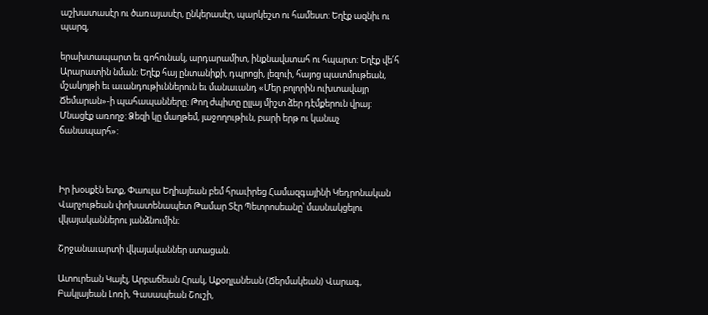աշխատասէր ու ծառայասէր, ընկերասէր, պարկեշտ ու համեստ: Եղէք ազնիւ ու պարզ,

երախտապարտ եւ գոհունակ, արդարամիտ, ինքնավստահ ու հպարտ: Եղէք վե՛հ Արարատին նման: Եղէք հայ ընտանիքի, դպրոցի, լեզուի, հայոց պատմութեան, մշակոյթի եւ աւանդութիւններուն եւ մանաւանդ «Մեր բոլորին ուխտավայր Ճեմարան»-ի պահապանները: Թող ժպիտը ըլլայ միշտ ձեր դէմքերուն վրայ: Մնացէք առողջ: Ձեզի կը մաղթեմ, յաջողութիւն, բարի երթ ու կանաչ ճանապարհ»:



Իր խօսքէն ետք, Փաուլա Եղիայեան բեմ հրաւիրեց Համազգայինի Կեդրոնական Վարչութեան փոխատենապետ Թամար Տէր Պետրոսեանը՝ մասնակցելու վկայականներու յանձնումին։

Շրջանաւարտի վկայականներ ստացան.

Ատուրեան Կայէլ, Արբաճեան Հրակ, Աքօղլանեան (Ճերմակեան) Վարագ, Բակլայեան Լոռի, Գասապեան Շուշի,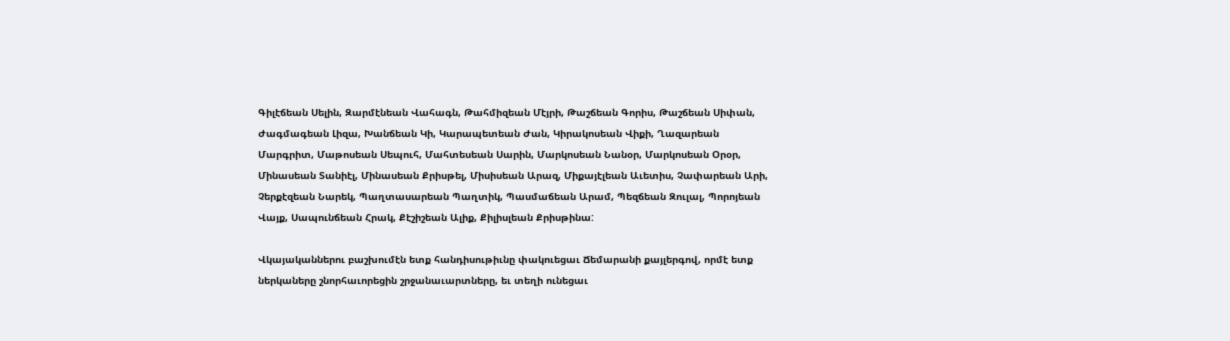Գիլէճեան Սելին, Զարմէնեան Վահագն, Թահմիզեան Մէյրի, Թաշճեան Գորիս, Թաշճեան Սիփան, Ժագմագեան Լիզա, Խանճեան Կի, Կարապետեան Ժան, Կիրակոսեան Վիքի, Ղազարեան Մարգրիտ, Մաթոսեան Սեպուհ, Մահտեսեան Սարին, Մարկոսեան Նանօր, Մարկոսեան Օրօր, Մինասեան Տանիէլ, Մինասեան Քրիսթել, Միսիսեան Արազ, Միքայէլեան Աւետիս, Չափարեան Արի, Չերքէզեան Նարեկ, Պաղտասարեան Պաղտիկ, Պասմաճեան Արամ, Պեզճեան Զուլալ, Պորոյեան Վայք, Սապունճեան Հրակ, Քէշիշեան Ալիք, Քիլիսլեան Քրիսթինա:

Վկայականներու բաշխումէն ետք հանդիսութիւնը փակուեցաւ Ճեմարանի քայլերգով, որմէ ետք ներկաները շնորհաւորեցին շրջանաւարտները, եւ տեղի ունեցաւ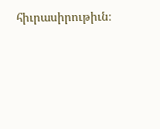հիւրասիրութիւն։